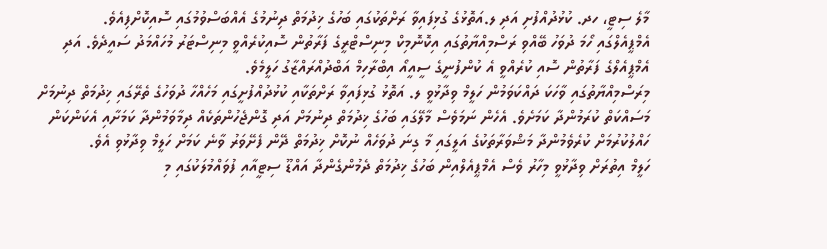މާލެ ސިޓީ، ހދ. ކުޅުދުއްފުށި އަދި ލ.އަތޮޅުގެ ގުޅިފައިވާ ރަށްތަކުގައި ބަހުގެ ޚިދުމަތް ދިނުމުގެ އެއްބަސްވުމުގައި ސޮއިކޮށްފިއެވެ.
އެމްޕީއެލްގައި ހޯމަ ދުވަހު ބޭއްވި ރަސްމިއްޔާތުގައި އިކޮނޮމިކް މިނިސްޓްރީގެ ފަރާތުން ސޮއިކުރެއްވީ މިނިސްޓަރު މުހައްމަދު ސައީދެވެ. އަދި އެމްޕީއެލްގެ ފަރާތުން ސޮއި ކުރެއްވީ އެ ކުންފުނީގެ ސީއީއޯ އިބްރާހިމް އަބްދުއްރައްޒާގު ހަލީމެވެ.
މިރަސްމިއްޔާތުގައި ވާހަކަ ދައްކަވަމުން ހަލީމް ވިދާޅުވީ ލ. އަތޮޅު ގުޅިފައިވާ ރަށްތަކާއި ކުޅުދުއްފުށީގައި މަހެއްހާ ދުވަހުގެ ތެރޭގައި ޚިދުމަތް ދިނުމަށް މަސައްކަތް ކުރަމުންދާ ކަމަށެވެ. އެހެން ނަމަވެސް މާލޭގައި ބަހުގެ ޚިދުމަތް ދިނުމަށް އަދި ގޮންޖެހުންތަކެއް ދިމާވަމުންދާ ކަމަށާއި އެކަންކަން ހައްލުކުރުމަށް ކުރެވެމުންދާ މަޝްވަރާތަކުގެ އަލީގައި މާ ގިނަ ދުވަހެއް ނުކޮށް ޚިދުމަތް ދޭން ފެށޭވަރު ވާނެ ކަމަށް ހަލީމް ވިދާޅުވި އެވެ.
ހަލީމް އިތުރަށް ވިދާޅުވީ މިހާރު ވެސް އެމްޕީއެލްއިން ބަހުގެ ޚިދުމަތް ދެމުންގެންދާ އައްޑޫ ސިޓީއާއި ފުވައްމުލަކުގައި މި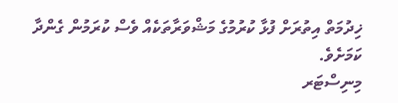ޚިދުމަތް އިތުރަށް ފުޅާ ކުރުމުގެ މަޝްވަރާތަކެއް ވެސް ކުރަމުން ގެންދާ ކަމަށެވެ.
މިނިސްޓަރ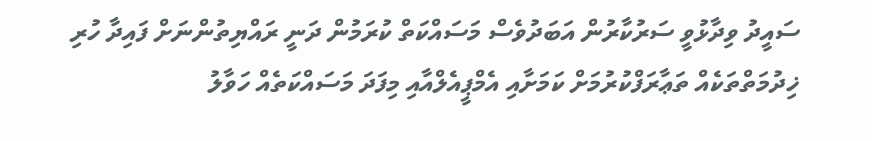ސައީދު ވިދާޅުވީ ސަރުކާރުން އަބަދުވެސް މަސައްކަތް ކުރަމުން ދަނީ ރައްޔިތުންނަށް ފައިދާ ހުރި ޚިދުމަތްތަކެއް ތަޢާރަފްކުރުމަށް ކަމަށާއި އެމްޕީއެލްއާއި މިފަދަ މަސައްކަތެއް ހަވާލު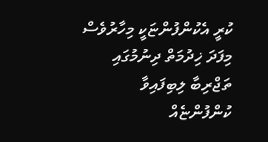ކުރީ އެކުންފުންޏަކީ މިހާރުވެސް މިފަދަ ޚިދުމަތް ދިނުމުގައި ތަޖްރިބާ ލިބިފައިވާ ކުންފުންޏެއް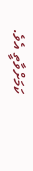ކަމަށްވާތީ އެވެ.